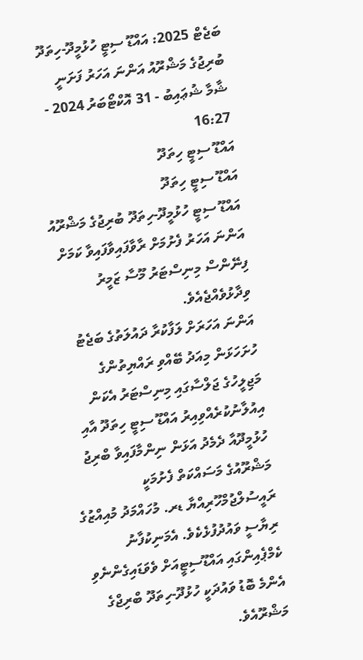ބަޖެޓް 2025: އައްޑޫ ސިޓީ ހުޅުމީދޫ-ހިތަދޫ ބުރިޖުގެ މަޝްރޫއު އަންނަ އަހަރު ފަށަނީ
ޝާމާ ޝުޢައިބު - 31 އޮކްޓޯބަރު 2024 - 16:27
އައްޑޫ ސިޓީ ހިތަދޫ
އައްޑޫ ސިޓީ ހިތަދޫ
އައްޑޫ ސިޓީ ހުޅުމީދޫ-ހިތަދޫ ބުރިޖުގެ މަޝްރޫއު އަންނަ އަހަރު ފެށުމަށް ރާވާފައިވާފައިވާ ކަމަށް ފިނޭންސް މިނިސްޓަރު މޫސާ ޒަމީރު ވިދާޅުވެއްޖެއެވެ.
އަންނަ އަހަރަށް ލަފާކުރާ ދައުލަތުގެ ބަޖެޓު ހުށަހަޅަން މިއަދު ބޭއްވި ރައްޔިތުންގެ މަޖިލީހުގެ ޖަލްސާގައި މިނިސްޓަރު އެކަން އިއުލާނުކުރެއްވިއިރު އައްޑޫ ސިޓީ ހިތަދޫ އާއި ހުޅުމީދޫއާ ދެމެދު އަޅަން ނިންމާފައިވާ ބްރިޖު މަޝްރޫއުގެ މަސައްކަތް ފެށުމަކީ ރައީސުލްޖުމްހޫރިއްޔާ ޑރ. މުހައްމަދު މުއިއްޒުގެ ރިޔާސީ ވައުދުފުޅެކެވެ. އެމަނިކުފާނު ކެމްޕެއިންގައި އައްޑޫސިޓީއަށް ވެވަޑައިގެންނެވި އެންމެ ބޮޑު ވައުދަކީ ހުޅުދޫ-ހިތަދޫ ބްރިޖްގެ މަޝްރޫއެވެ.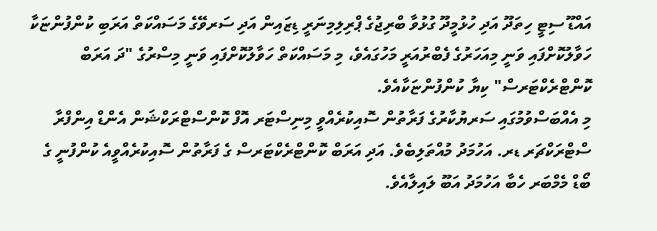އައްޑޫ ސިޓީ ހިތަދޫ އަދި ހުޅުމީދޫ ގުޅުވާ ބްރިޖުގެ ޕްރިލިމިނަރީ ޑިޒައިން އަދި ސަރވޭގެ މަސައްކަތް އަރަބި ކުންފުންޏަކާ ހަވާލުކޮށްފައި ވަނީ މިއަހަރުގެ ފެބްރުއަރީ މަހުގައެވެ، މި މަސައްކަތް ހަވާލުކޮށްފައި ވަނީ މިސްރުގެ "ދަ އަރަބް ކޮންޓްރެކްޓަރސް" ކިޔާ ކުންފުންޏަކާއެވެ.
މި އެއްބަސްވުމުގައި ސަރޔުކާރުގެ ފަރާތުން ސޮއިކުރެއްވީ މިނިސްޓަރ އޮފް ކޮންސްޓްރަކްޝަން އެންޑް އިންފްރާ ސްޓްރަކްޗަރ ޑރ. އަހުމަދު މުއްތަލިބެވެ. އަދި އަރަބް ކޮންޓްރެކްޓަރސް ގެ ފަރާތުން ސޮއިކުރެއްވީއެ ކުންފުނީ ގެ ބޯޑް މެމްބަރ ހެބާ އަހުމަދު އަބޫ ލައިލާއެވެ.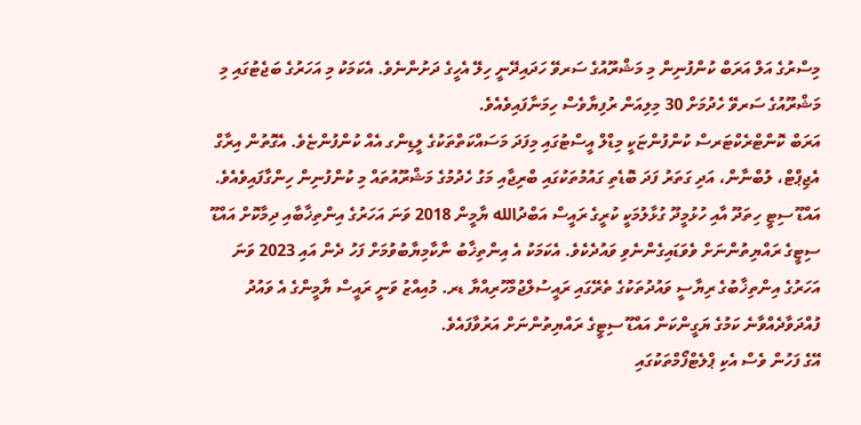މިސްރުގެ އަލް އަރަބް ކުންފުނިން މި މަޝްރޫއުގެ ސަރވޭ ހަދައިދޭނީ ހިލޭ އެހީގެ ދަށުންނެވެ. އެކަމަކު މި އަހަރުގެ ބަޖެޓުގައި މި މަޝްރޫއުގެ ސަރވޭ ހެދުމަށް 30 މިލިއަން ރުފިޔާވެސް ހިމަނާފައިވެއެވެ.
އަރަބް ކޮންޓްރެކްޓަރސް ކުންފުންޏަކީ މިޑްލް އީސްޓުގައި މިފަދަ މަސައްކަތްތަކުގެ ލީޑިންގ އެއް ކުންފުންޏެވެ. އެގޮތުން އިރާގް އެޖިޕްޓް، ލުބްނާން، އަދި ގަތަރު ފަދަ ބޮޑެތި ގައުމުތަކުގައި ބްރިޖާއި މަގު ހެދުމުގެ މަޝްރޫއުތައް މި ކުންފުނިން ހިންގާފައިވެއެވެ.
އައްޑޫ ސިޓީ ހިތަދޫ އާއި ހުޅުމީދޫ ގުޅާލުމަކީ ކުރީގެ ރައީސް އަބްދުالله ޔާމީން 2018 ވަނަ އަހަރުގެ އިންތިޚާބާއި ދިމާކޮށް އައްޑޫ ސިޓީގެ ރައްޔިތުންނަށް ވެވަޑައިގެންނެވި ވައުދެކެވެ. އެކަމަކު އެ އިންތިޚާބު ނާކާމިޔާބުވުމަށް ފަހު ދެން އައި 2023 ވަނަ އަހަރުގެ އިންތިޚާބުގެ ރިޔާސީ ވައުދުތަކުގެ ތެރޭގައި ރައީސުލްޖުމްހޫރިއްޔާ ޑރ. މުއިއްޒު ވަނީ ރައީސް ޔާމީންގެ އެ ވައުދު ފުއްދަވާދެއްވާނެ ކަމުގެ ޔަގީންކަން އައްޑޫ ސިޓީގެ ރައްޔިތުންނަށް އަރުވާފައެވެ.
އޭގެ ފަހުން ވެސް އެކި ޕްލެޓްފޯމްތަކުގައި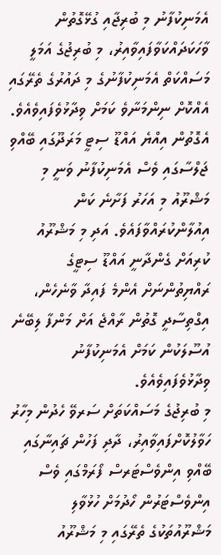އެމަނިކުފާނު މި ބުރިޖާއި ގުޅޭގޮތުން ވާހަކަދައްކަވާފައިވާއިރު، މި ބުރިޖުގެ އަމަލީ މަސައްކަތް އެމަނިކުފާނުގެ މި ދައުރުގެ ތެރޭގައި އެއްކޮށް ނިންމަނާވެ ކަމަށް ވިދާޅުވެފައިވެއެވެ. އެގޮތުން އިއްޔެ އައްޑޫ ސިޓީ މަރަދޫގައި ބޭއްވި ޖަލްސާގައި ވެސް އެމަނިކުފާނު ވަނީ މި މަޝްރޫއު މި އަހަރު ފަށާނެ ކަން އިއުލާންކުރައްވާފައެވެ. އަދި މި މަޝްރޫއު ކުރިއަށް ގެންދާނީ އައްޑޫ ސިޓީގެ ރައްޔިތުންނަށް އެންމެ ފައިދާ ވާނެހެން، އިގްތިސާދީ ގޮތުން ރާއްޖެ އަށް މަންފާ ލިބޭނެ އުސޫލަކުން ކަމަށް އެމަނިކުފާނު ވިދާޅުވެފައިވެއެވެ.
މި ބުރިޖުގެ މަސައްކަތަށް ސަރވޭ ހެދުން މިހާރު ހަވާލުކޮށްފައިވާއިރު، ދާދި ފަހުން ޗައިނާގައި ބޭއްވި އިންވެސްޓަރސް ފޯރަމްގައި ވެސް އިންވެސްޓަރުން ހޯދުމަށް ހުޅުވާލި މަޝްރޫއުތަކުގެ ތެރޭގައި މި މަޝްރޫއު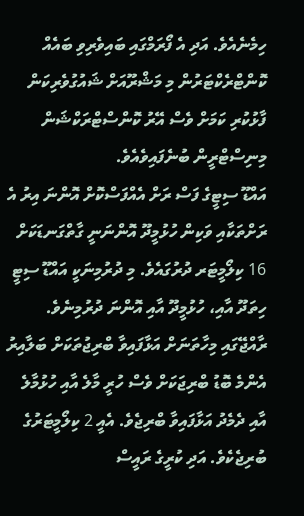ހިމެނެއެވެ. އަދި އެ ފޯރަމްގައި ބައިވެރިވި ބައެއް ކޮންޓްރެކްޓަރުން މި މަޝްރޫއަށް ޝައުގުވެރިކަން ފާޅުކުރި ކަމަށް ވެސް އޭރު ކޮންސްޓްރަކްޝަން މިނިސްޓްރީން ބުނެފައިވެއެވެ.
އައްޑޫ ސިޓީގެ ފަސް ރަށް އެއްފަސްކޮށް އޮންނަ އިރު އެ ރަށްތަކާއި ވަކިން ހުޅުމީދޫ އޮންނަނީ ގާތްގަނޑަކަށް 16 ކިލޯމީޓަރ ދުރުގައެވެ. މި ދުރުމިނަކީ އައްޑޫ ސިޓީ ހިތަދޫ އާއި، ހުޅުމީދޫ އާއި އޮންނަ ދުރުމިނެވެ. ރާއްޖޭގައި މިހާތަނަށް އަޅާފައިވާ ބްރިޖުތަކަށް ބަލާއިރު އެންމެ ބޮޑު ބްރިޖަކަށް ވެސް ހުރީ މާލެ އާއި ހުޅުމާލެ އާއި ދެމެދު އަޅާފައިވާ ބްރިޖެވެ. އެއީ 2 ކިލޯމީޓަރުގެ ބުރިޖެކެވެ. އަދި ކުރީގެ ރައީސް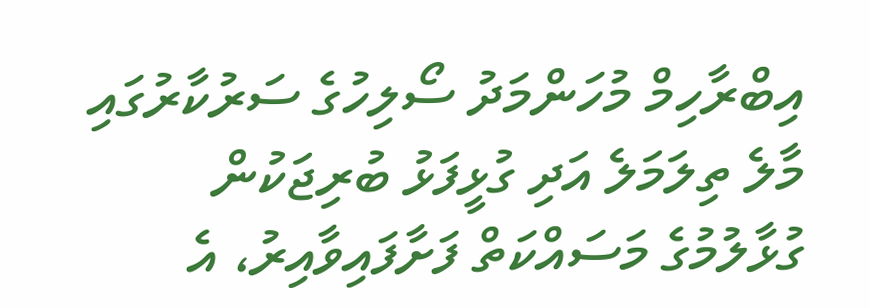އިބްރާހިމް މުހަންމަދު ސޯލިހުގެ ސަރުކާރުގައި މާލެ ތިލަމަލެ އަދި ގުޅީފަޅު ބުރިޖަކުން ގުޅާލުމުގެ މަސައްކަތް ފަށާފައިވާއިރު، އެ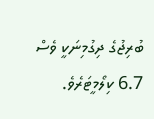ބުރިޖުގެ ދިގުމިނަކީ ވެސް 6.7 ކިލޯމީޓަރެވެ.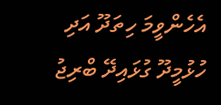އެހެންވީމަ ހިތަދޫ އަދި ހުޅުމީދޫ ގުޅައިދޭ ބްރިޖު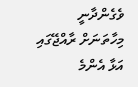ވެގެންދާނީ މިހާތަނަށް ރާއްޖޭގައި އަޅާ އެންމެ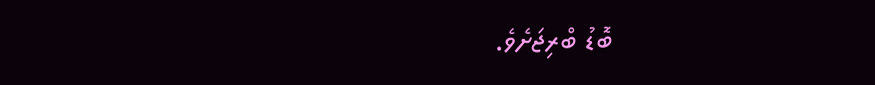ބޮޑު ބްރިޖަށެވެ.